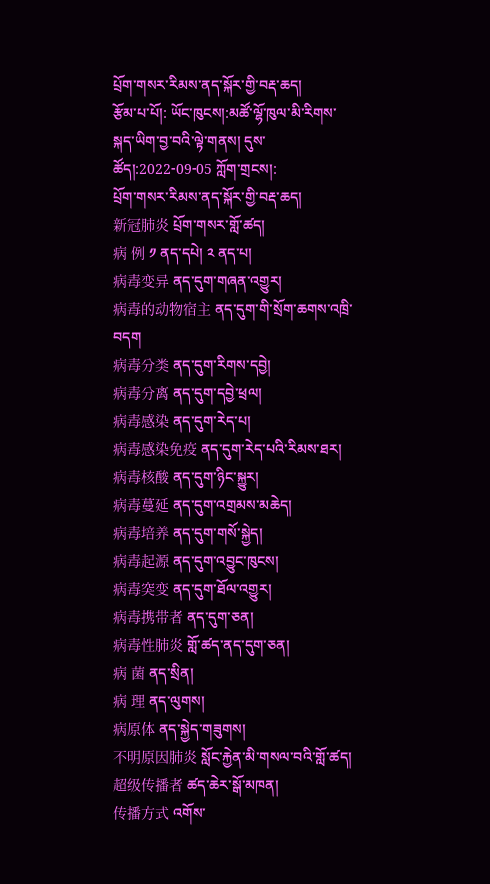པྲོག་གསར་རིམས་ནད་སྐོར་གྱི་བརྡ་ཆད།
རྩོམ་པ་པོ།: ཡོང་ཁུངས།:མཚོ་ལྷོ་ཁུལ་མི་རིགས་སྐད་ཡིག་བྱ་བའི་ལྟེ་གནས། དུས་ཚོད།:2022-09-05 ཀློག་གྲངས།:
པྲོག་གསར་རིམས་ནད་སྐོར་གྱི་བརྡ་ཆད།
新冠肺炎 པྲོག་གསར་གློ་ཚད།
病 例 ༡ ནད་དཔེ། ༢ ནད་པ།
病毒变异 ནད་དུག་གཞན་འགྱུར།
病毒的动物宿主 ནད་དུག་གི་སྲོག་ཆགས་འཁྲི་བདག
病毒分类 ནད་དུག་རིགས་དབྱེ།
病毒分离 ནད་དུག་དབྱེ་ཕྲལ།
病毒感染 ནད་དུག་རེད་པ།
病毒感染免疫 ནད་དུག་རེད་པའི་རིམས་ཐར།
病毒核酸 ནད་དུག་ཉིང་སྐྱུར།
病毒蔓延 ནད་དུག་འགྲམས་མཆེད།
病毒培养 ནད་དུག་གསོ་སྐྱེད།
病毒起源 ནད་དུག་འབྱུང་ཁུངས།
病毒突变 ནད་དུག་ཐོལ་འགྱུར།
病毒携带者 ནད་དུག་ཅན།
病毒性肺炎 གློ་ཚད་ནད་དུག་ཅན།
病 菌 ནད་སྲིན།
病 理 ནད་ལུགས།
病原体 ནད་སྐྱེད་གཟུགས།
不明原因肺炎 སློང་རྐྱེན་མི་གསལ་བའི་གློ་ཚད།
超级传播者 ཚད་ཆེར་སྒོ་མཁན།
传播方式 འགོས་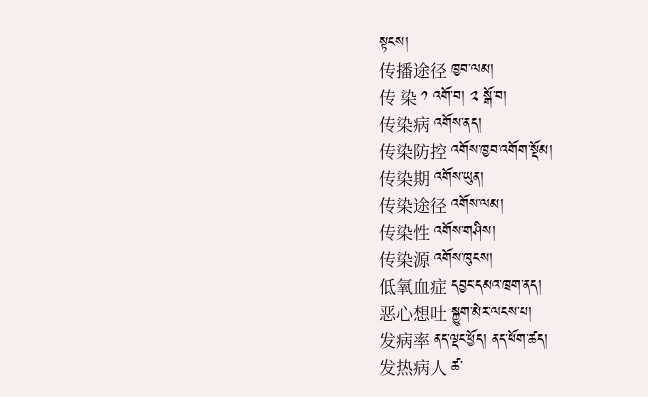སྟངས།
传播途径 ཁྱབ་ལམ།
传 染 ༡ འགོ་བ། ༢ སྒོ་བ།
传染病 འགོས་ནད།
传染防控 འགོས་ཁྱབ་འགོག་སྡོམ།
传染期 འགོས་ཡུན།
传染途径 འགོས་ལམ།
传染性 འགོས་གཤིས།
传染源 འགོས་ཁུངས།
低氧血症 དབྱང་དམའ་ཁྲག་ནད།
恶心想吐 སྐྱུག་མེར་ལངས་པ།
发病率 ནད་ལྡང་ཕྱོད། ནད་ཕོག་ཚད།
发热病人 ཚ་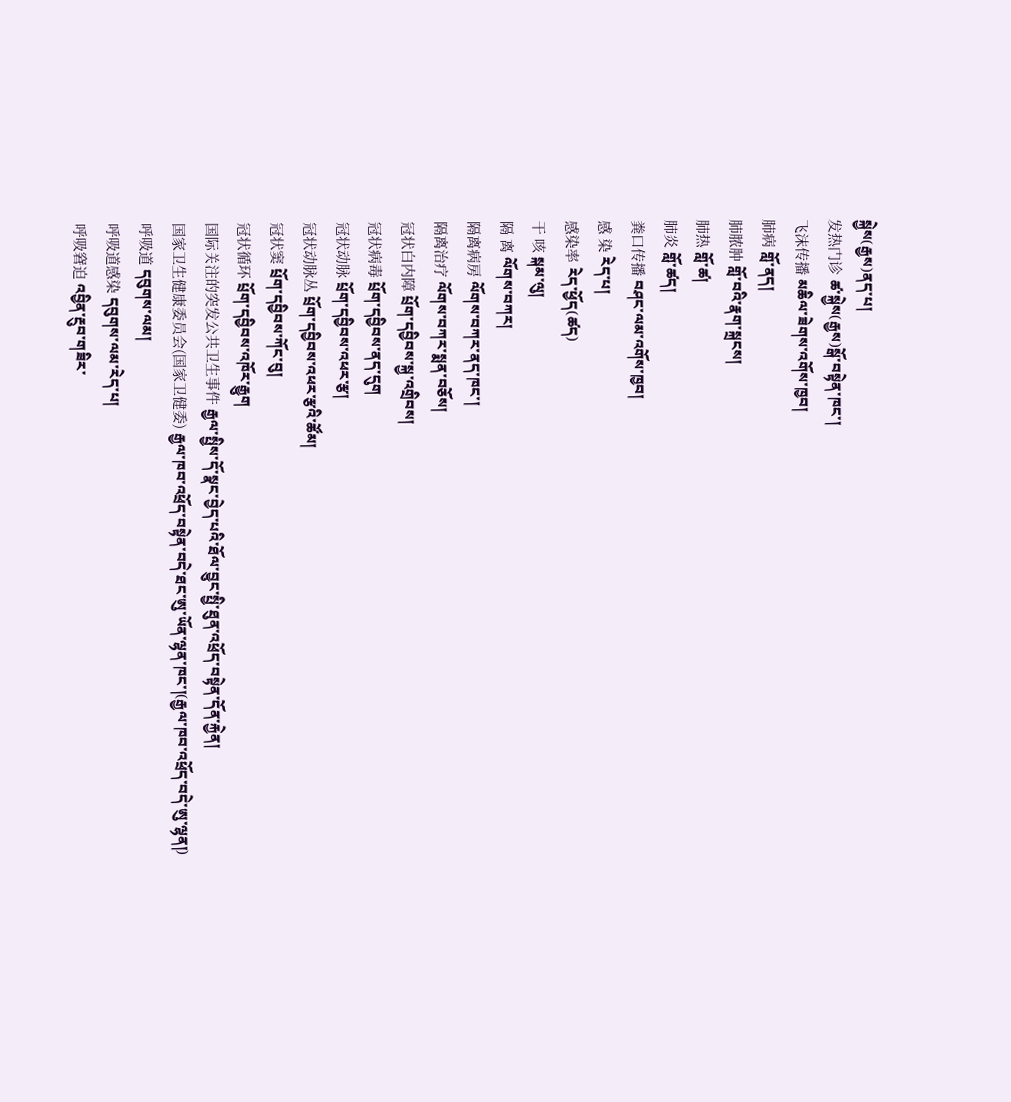སྐྱེས(རྒྱས)ནད་པ།
发热门诊 ཚ་སྐྱེས(རྒྱས)སྒོ་བསྟེན་ཁང་།
飞沫传播 མཆིལ་ཟེགས་འགོས་ཁྱབ།
肺病 གློ་ནད།
肺脓肿 གློ་བའི་རྣག་སྐྲངས།
肺热 གློ་ཚ།
肺炎 གློ་ཚད།
粪口传播 བཤང་ལམ་འགོས་ཁྱབ།
感 染 རེད་པ།
感染率 རེད་ཕྱོད(ཚད)
干 咳 སྐམ་ལུ།
隔 离 ལོགས་བཀར།
隔离病房 ལོགས་བཀར་ནད་ཁང་།
隔离治疗 ལོགས་བཀར་སྨན་བཅོས།
冠状白内障 པྲོག་དབྱིབས་སྐྱ་འགྲིབས།
冠状病毒 པྲོག་དབྱིབས་ནད་དུག
冠状动脉 པྲོག་དབྱིབས་འཕར་རྩ།
冠状动脉丛 པྲོག་དབྱིབས་འཕར་རྩའི་ཚོམ།
冠状窦 པྲོག་དབྱིབས་ཀོང་བུ།
冠状循环 པྲོག་དབྱིབས་འཁོར་རྒྱུག
国际关注的突发公共卫生事件 རྒྱལ་སྤྱིས་དོ་སྣང་བྱེད་པའི་ཐོལ་བྱུང་སྤྱི་ཐུན་འཕྲོད་བསྟེན་དོན་རྐྱེན།
国家卫生健康委员会(国家卫健委) རྒྱལ་ཁབ་འཕྲོད་བསྟེན་བདེ་ཐང་ཨུ་ཡོན་ལྷན་ཁང་།(རྒྱལ་ཁབ་འཕྲོད་བདེ་ཨུ་ལྷན།)
呼吸道 དབུགས་ལམ།
呼吸道感染 དབུགས་ལམ་རེད་པ།
呼吸窘迫 འབྱིན་རྔུབ་གཟིར་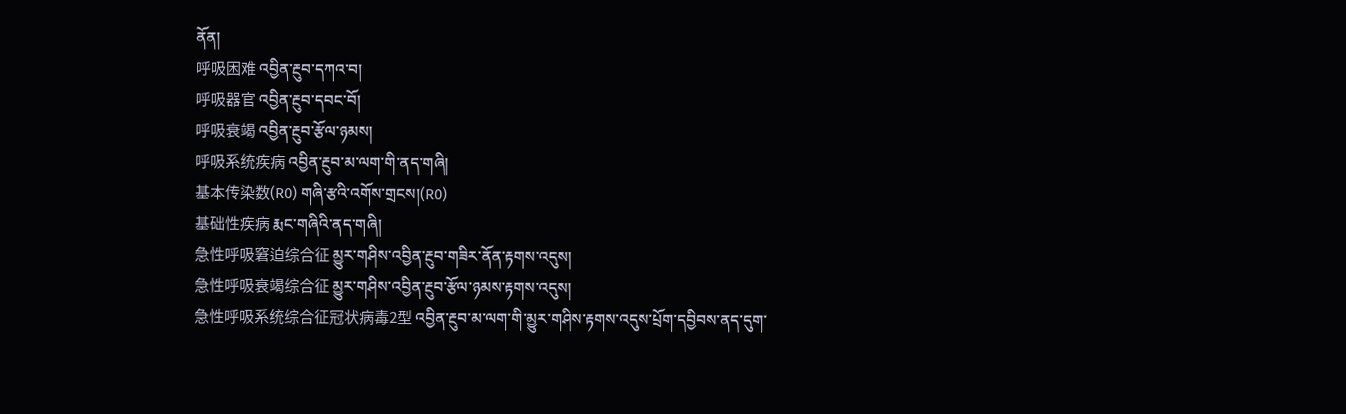ནོན།
呼吸困难 འབྱིན་རྔུབ་དཀའ་བ།
呼吸器官 འབྱིན་རྔུབ་དབང་བོ།
呼吸衰竭 འབྱིན་རྔུབ་རྩོལ་ཉམས།
呼吸系统疾病 འབྱིན་རྔུབ་མ་ལག་གི་ནད་གཞི།
基本传染数(R0) གཞི་རྩའི་འགོས་གྲངས།(R0)
基础性疾病 རྨང་གཞིའི་ནད་གཞི།
急性呼吸窘迫综合征 མྱུར་གཤིས་འབྱིན་རྔུབ་གཟིར་ནོན་རྟགས་འདུས།
急性呼吸衰竭综合征 མྱུར་གཤིས་འབྱིན་རྔུབ་རྩོལ་ཉམས་རྟགས་འདུས།
急性呼吸系统综合征冠状病毒2型 འབྱིན་རྔུབ་མ་ལག་གི་མྱུར་གཤིས་རྟགས་འདུས་པྲོག་དབྱིབས་ནད་དུག་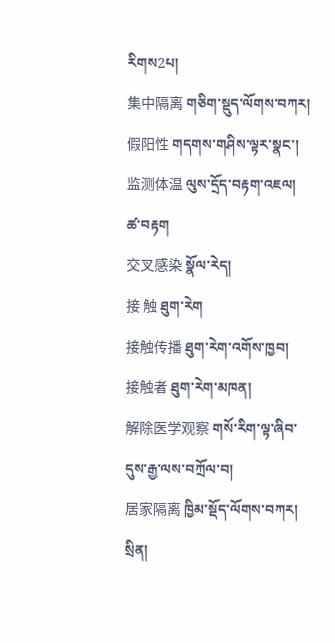རིགས2པ།
集中隔离 གཅིག་སྡུད་ལོགས་བཀར།
假阳性 གདགས་གཤིས་ལྟར་སྣང་།
监测体温 ལུས་དྲོད་བརྟག་འཇལ། ཚ་བརྟག
交叉感染 སྣོལ་རེད།
接 触 ཐུག་རེག
接触传播 ཐུག་རེག་འགོས་ཁྱབ།
接触者 ཐུག་རེག་མཁན།
解除医学观察 གསོ་རིག་ལྟ་ཞིབ་དུས་རྒྱ་ལས་བཀྲོལ་བ།
居家隔离 ཁྱིམ་སྡོད་ལོགས་བཀར།
སྲིན།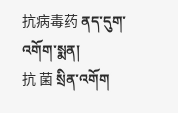抗病毒药 ནད་དུག་འགོག་སྨན།
抗 菌 སྲིན་འགོག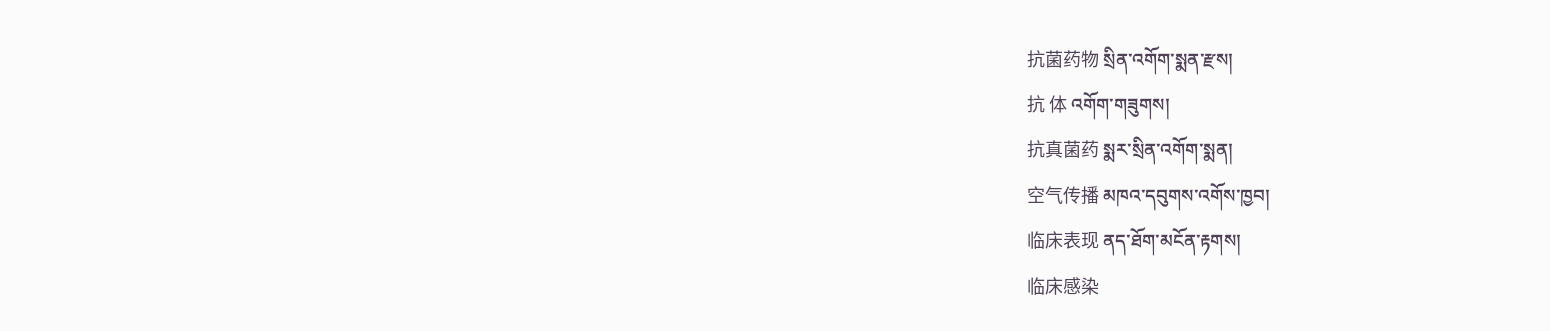抗菌药物 སྲིན་འགོག་སྨན་རྫས།
抗 体 འགོག་གཟུགས།
抗真菌药 སྨར་སྲིན་འགོག་སྨན།
空气传播 མཁའ་དབུགས་འགོས་ཁྱབ།
临床表现 ནད་ཐོག་མངོན་རྟགས།
临床感染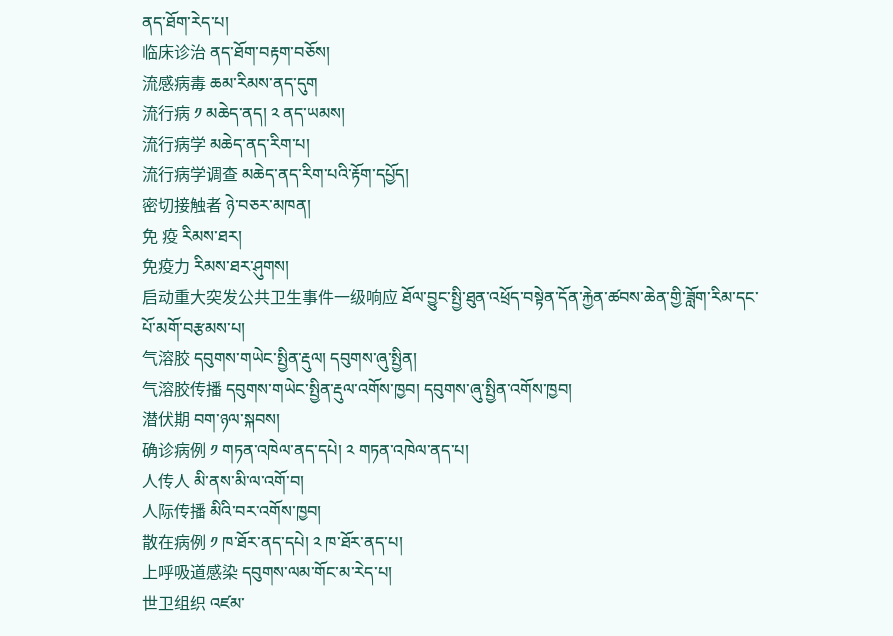ནད་ཐོག་རེད་པ།
临床诊治 ནད་ཐོག་བརྟག་བཅོས།
流感病毒 ཆམ་རིམས་ནད་དུག
流行病 ༡ མཆེད་ནད། ༢ ནད་ཡམས།
流行病学 མཆེད་ནད་རིག་པ།
流行病学调查 མཆེད་ནད་རིག་པའི་རྟོག་དཔྱོད།
密切接触者 ཉེ་བཅར་མཁན།
免 疫 རིམས་ཐར།
免疫力 རིམས་ཐར་ཤུགས།
启动重大突发公共卫生事件一级响应 ཐོལ་བྱུང་སྤྱི་ཐུན་འཕྲོད་བསྟེན་དོན་རྐྱེན་ཚབས་ཆེན་གྱི་ཟློག་རིམ་དང་པོ་མགོ་བརྩམས་པ།
气溶胶 དབུགས་གཡེང་སྤྱིན་རྡུལ། དབུགས་ཞུ་སྤྱིན།
气溶胶传播 དབུགས་གཡེང་སྤྱིན་རྡུལ་འགོས་ཁྱབ། དབུགས་ཞུ་སྤྱིན་འགོས་ཁྱབ།
潜伏期 བག་ཉལ་སྐབས།
确诊病例 ༡ གཏན་འཁེལ་ནད་དཔེ། ༢ གཏན་འཁེལ་ནད་པ།
人传人 མི་ནས་མི་ལ་འགོ་བ།
人际传播 མིའི་བར་འགོས་ཁྱབ།
散在病例 ༡ ཁ་ཐོར་ནད་དཔེ། ༢ ཁ་ཐོར་ནད་པ།
上呼吸道感染 དབུགས་ལམ་གོང་མ་རེད་པ།
世卫组织 འཛམ་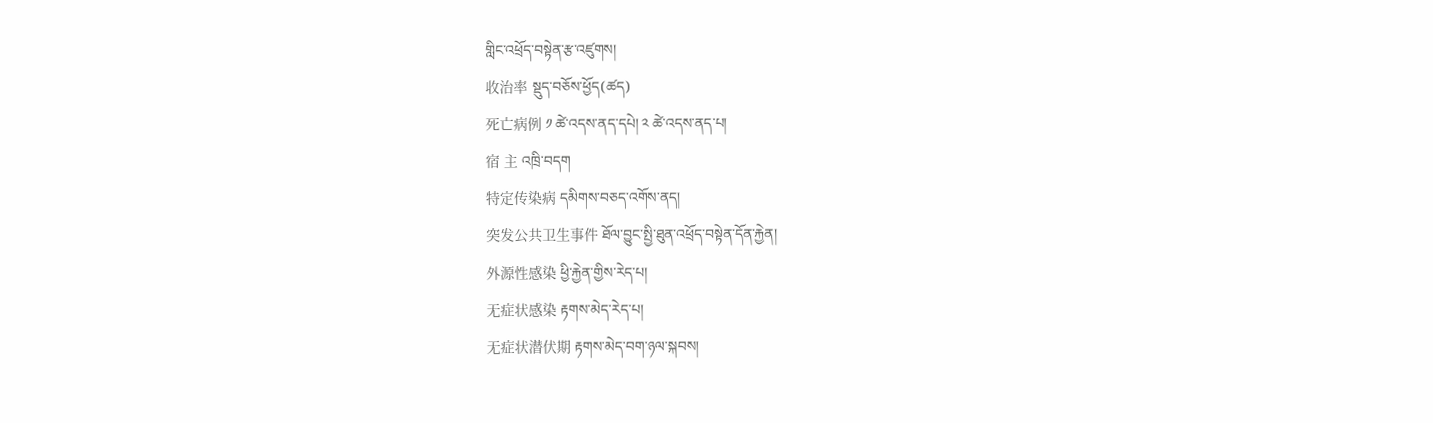གླིང་འཕྲོད་བསྟེན་རྩ་འཛུགས།
收治率 སྡུད་བཅོས་ཕྱོད(ཚད)
死亡病例 ༡ ཚེ་འདས་ནད་དཔེ། ༢ ཚེ་འདས་ནད་པ།
宿 主 འཁྲི་བདག
特定传染病 དམིགས་བཅད་འགོས་ནད།
突发公共卫生事件 ཐོལ་བྱུང་སྤྱི་ཐུན་འཕྲོད་བསྟེན་དོན་རྐྱེན།
外源性感染 ཕྱི་རྐྱེན་གྱིས་རེད་པ།
无症状感染 རྟགས་མེད་རེད་པ།
无症状潜伏期 རྟགས་མེད་བག་ཉལ་སྐབས།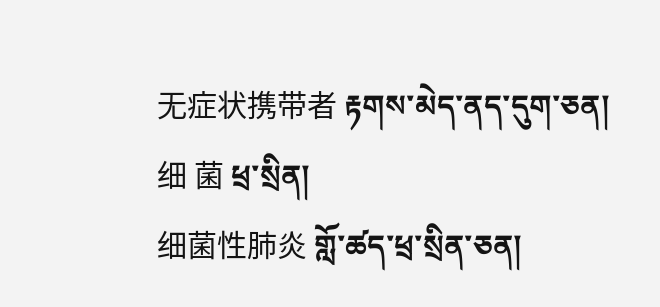无症状携带者 རྟགས་མེད་ནད་དུག་ཅན།
细 菌 ཕྲ་སྲིན།
细菌性肺炎 གློ་ཚད་ཕྲ་སྲིན་ཅན།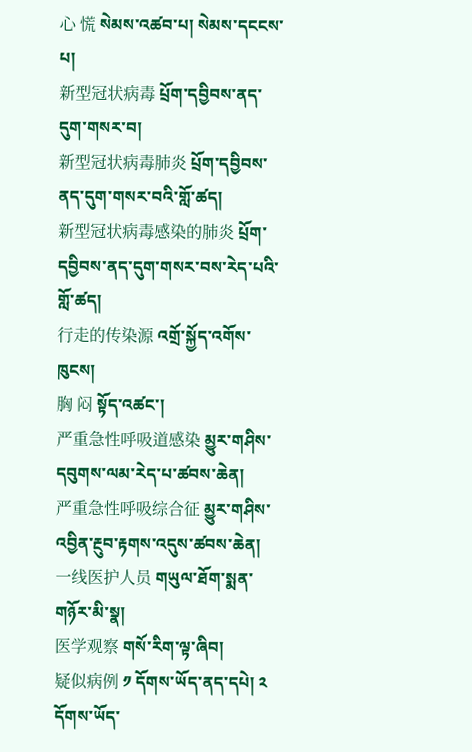心 慌 སེམས་འཚབ་པ། སེམས་དངངས་པ།
新型冠状病毒 པྲོག་དབྱིབས་ནད་དུག་གསར་བ།
新型冠状病毒肺炎 པྲོག་དབྱིབས་ནད་དུག་གསར་བའི་གློ་ཚད།
新型冠状病毒感染的肺炎 པྲོག་དབྱིབས་ནད་དུག་གསར་བས་རེད་པའི་གློ་ཚད།
行走的传染源 འགྲོ་སྐྱོད་འགོས་ཁུངས།
胸 闷 སྟོད་འཚང་།
严重急性呼吸道感染 མྱུར་གཤིས་དབུགས་ལམ་རེད་པ་ཚབས་ཆེན།
严重急性呼吸综合征 མྱུར་གཤིས་འབྱིན་རྔུབ་རྟགས་འདུས་ཚབས་ཆེན།
一线医护人员 གཡུལ་ཐོག་སྨན་གཉོར་མི་སྣ།
医学观察 གསོ་རིག་ལྟ་ཞིབ།
疑似病例 ༡ དོགས་ཡོད་ནད་དཔེ། ༢ དོགས་ཡོད་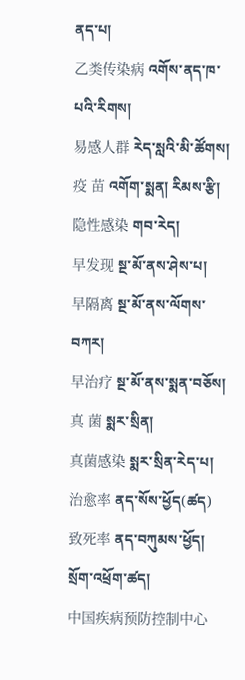ནད་པ།
乙类传染病 འགོས་ནད་ཁ་པའི་རིགས།
易感人群 རེད་སླའི་མི་ཚོགས།
疫 苗 འགོག་སྨན། རིམས་རྩི།
隐性感染 གབ་རེད།
早发现 སྔ་མོ་ནས་ཤེས་པ།
早隔离 སྔ་མོ་ནས་ལོགས་བཀར།
早治疗 སྔ་མོ་ནས་སྨན་བཅོས།
真 菌 སྨར་སྲིན།
真菌感染 སྨར་སྲིན་རེད་པ།
治愈率 ནད་སོས་ཕྱོད(ཚད)
致死率 ནད་བཀུམས་ཕྱོད། སྲོག་འཕྲོག་ཚད།
中国疾病预防控制中心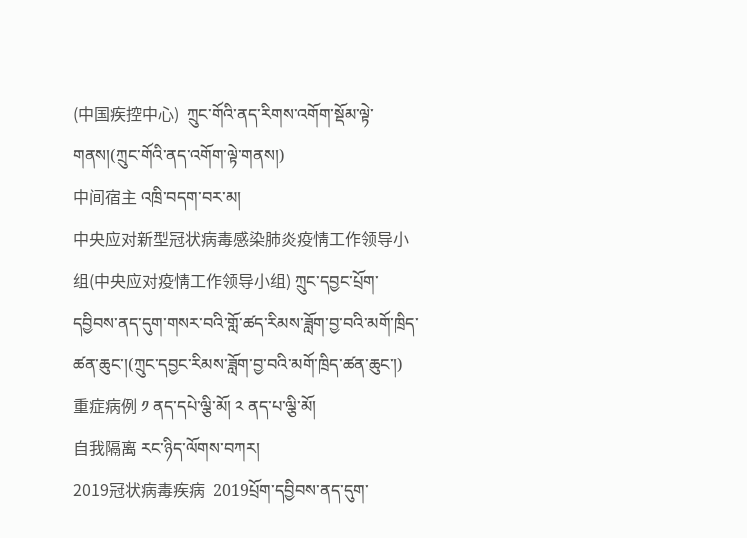(中国疾控中心)  ཀྲུང་གོའི་ནད་རིགས་འགོག་སྡོམ་ལྟེ་གནས།(ཀྲུང་གོའི་ནད་འགོག་ལྟེ་གནས།)
中间宿主 འཁྲི་བདག་བར་མ།
中央应对新型冠状病毒感染肺炎疫情工作领导小组(中央应对疫情工作领导小组) ཀྲུང་དབྱང་པྲོག་དབྱིབས་ནད་དུག་གསར་བའི་གློ་ཚད་རིམས་ཟློག་བྱ་བའི་མགོ་ཁྲིད་ཚན་ཆུང་།(ཀྲུང་དབྱང་རིམས་ཟློག་བྱ་བའི་མགོ་ཁྲིད་ཚན་ཆུང་།)
重症病例 ༡ ནད་དཔེ་ལྕི་མོ། ༢ ནད་པ་ལྕི་མོ།
自我隔离 རང་ཉིད་ལོགས་བཀར།
2019冠状病毒疾病  2019པྲོག་དབྱིབས་ནད་དུག་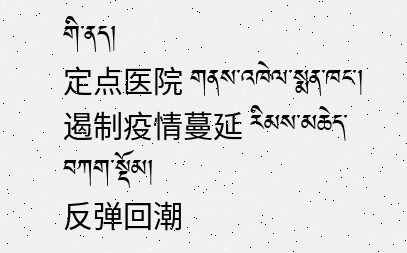གི་ནད།
定点医院 གནས་འཁེལ་སྨན་ཁང་།
遏制疫情蔓延 རིམས་མཆེད་བཀག་སྡོམ།
反弹回潮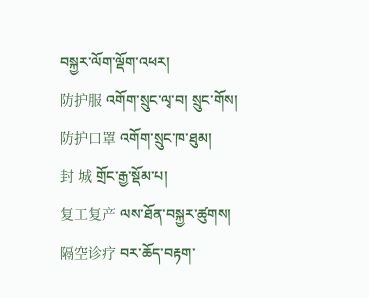བསྐྱར་ལོག་ལྡོག་འཕར།
防护服 འགོག་སྲུང་ལྭ་བ། སྲུང་གོས།
防护口罩 འགོག་སྲུང་ཁ་ཐུམ།
封 城 གྲོང་རྒྱ་སྡོམ་པ།
复工复产 ལས་ཐོན་བསྐྱར་ཚུགས།
隔空诊疗 བར་ཆོད་བརྟག་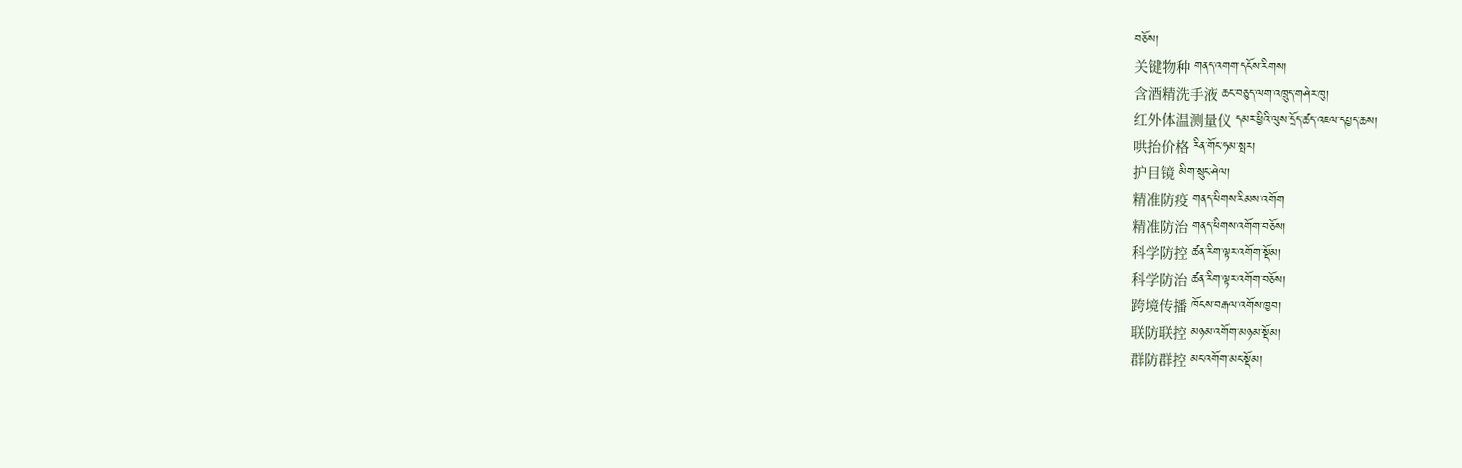བཅོས།
关键物种 གནད་འགག་དངོས་རིགས།
含酒精洗手液 ཆང་བཅུད་ལག་འཁྲུད་གཤེར་ཁུ།
红外体温测量仪 དམར་ཕྱིའི་ལུས་དྲོད་ཚད་འཇལ་དཔྱད་ཆས།
哄抬价格 རིན་གོང་ཧམ་སྤར།
护目镜 མིག་སྲུང་ཤེལ།
精准防疫 གནད་ཕིགས་རིམས་འགོག
精准防治 གནད་ཕིགས་འགོག་བཅོས།
科学防控 ཚན་རིག་ལྟར་འགོག་སྡོམ།
科学防治 ཚན་རིག་ལྟར་འགོག་བཅོས།
跨境传播 ཁོངས་བརྒལ་འགོས་ཁྱབ།
联防联控 མཉམ་འགོག་མཉམ་སྡོམ།
群防群控 མང་འགོག་མང་སྡོམ།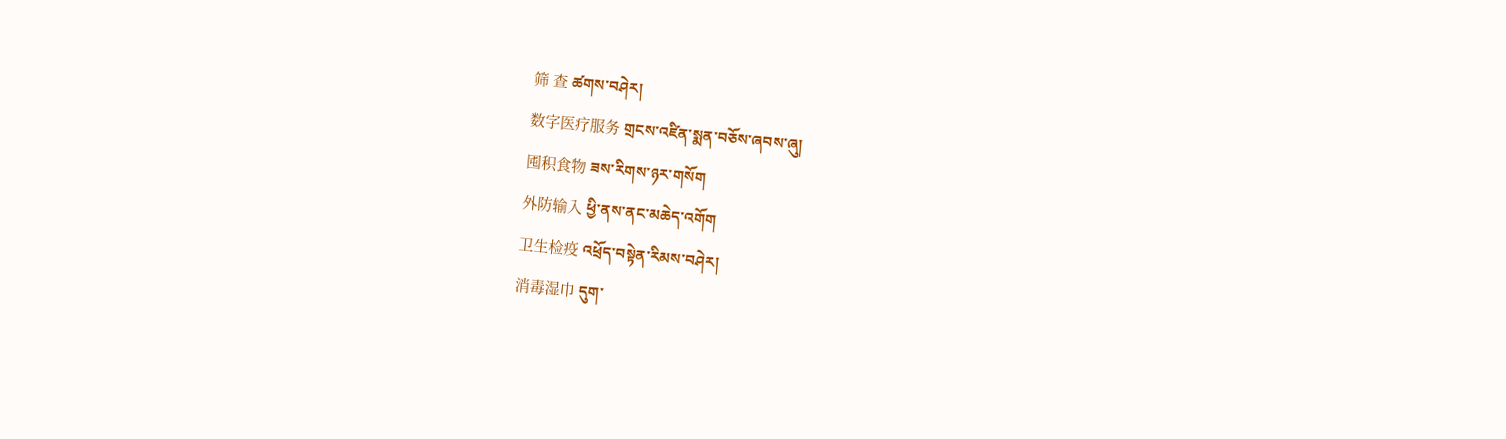筛 查 ཚགས་བཤེར།
数字医疗服务 གྲངས་འཛིན་སྨན་བཅོས་ཞབས་ཞུ།
囤积食物 ཟས་རིགས་ཉར་གསོག
外防输入 ཕྱི་ནས་ནང་མཆེད་འགོག
卫生检疫 འཕྲོད་བསྟེན་རིམས་བཤེར།
消毒湿巾 དུག་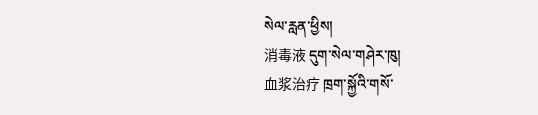སེལ་རླན་ཕྱིས།
消毒液 དུག་སེལ་གཤེར་ཁུ།
血浆治疗 ཁྲག་སྐྱོའི་གསོ་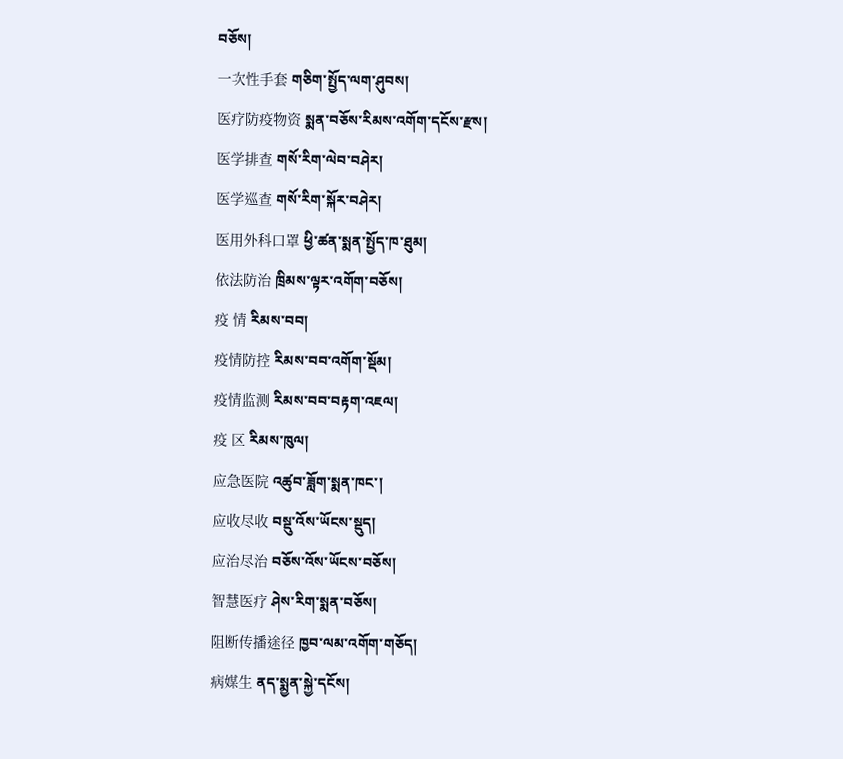བཅོས།
一次性手套 གཅིག་སྤྱོད་ལག་ཤུབས།
医疗防疫物资 སྨན་བཅོས་རིམས་འགོག་དངོས་རྫས།
医学排查 གསོ་རིག་ལེབ་བཤེར།
医学巡查 གསོ་རིག་སྐོར་བཤེར།
医用外科口罩 ཕྱི་ཚན་སྨན་སྤྱོད་ཁ་ཐུམ།
依法防治 ཁྲིམས་ལྟར་འགོག་བཅོས།
疫 情 རིམས་བབ།
疫情防控 རིམས་བབ་འགོག་སྡོམ།
疫情监测 རིམས་བབ་བརྟག་འཇལ།
疫 区 རིམས་ཁུལ།
应急医院 འཚུབ་ཟློག་སྨན་ཁང་།
应收尽收 བསྡུ་འོས་ཡོངས་སྡུད།
应治尽治 བཅོས་འོས་ཡོངས་བཅོས།
智慧医疗 ཤེས་རིག་སྨན་བཅོས།
阻断传播途径 ཁྱབ་ལམ་འགོག་གཅོད།
病媒生 ནད་སྨྱན་སྐྱེ་དངོས།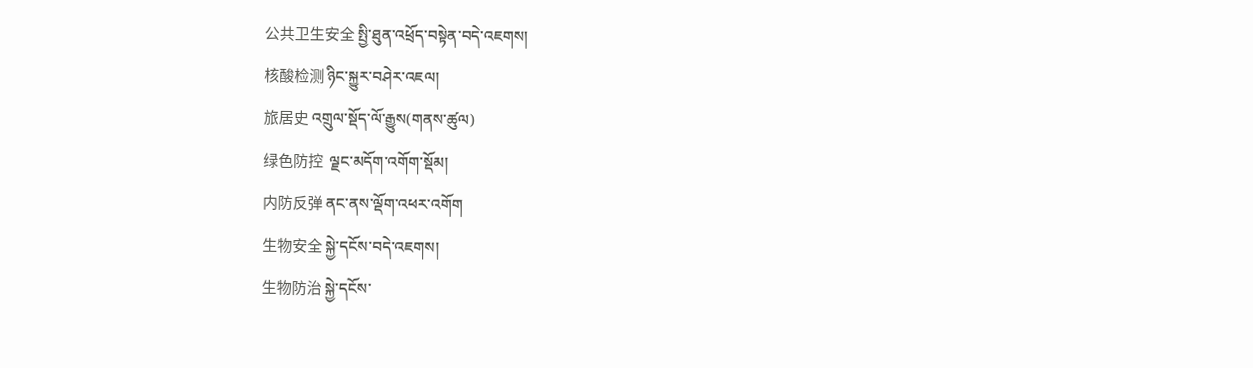公共卫生安全 སྤྱི་ཐུན་འཕྲོད་བསྟེན་བདེ་འཇགས།
核酸检测 ཉིང་སྐྱུར་བཤེར་འཇལ།
旅居史 འགྲུལ་སྡོད་ལོ་རྒྱུས(གནས་ཚུལ)
绿色防控  ལྗང་མདོག་འགོག་སྡོམ།
内防反弹 ནང་ནས་ལྡོག་འཕར་འགོག
生物安全 སྐྱེ་དངོས་བདེ་འཇགས།
生物防治 སྐྱེ་དངོས་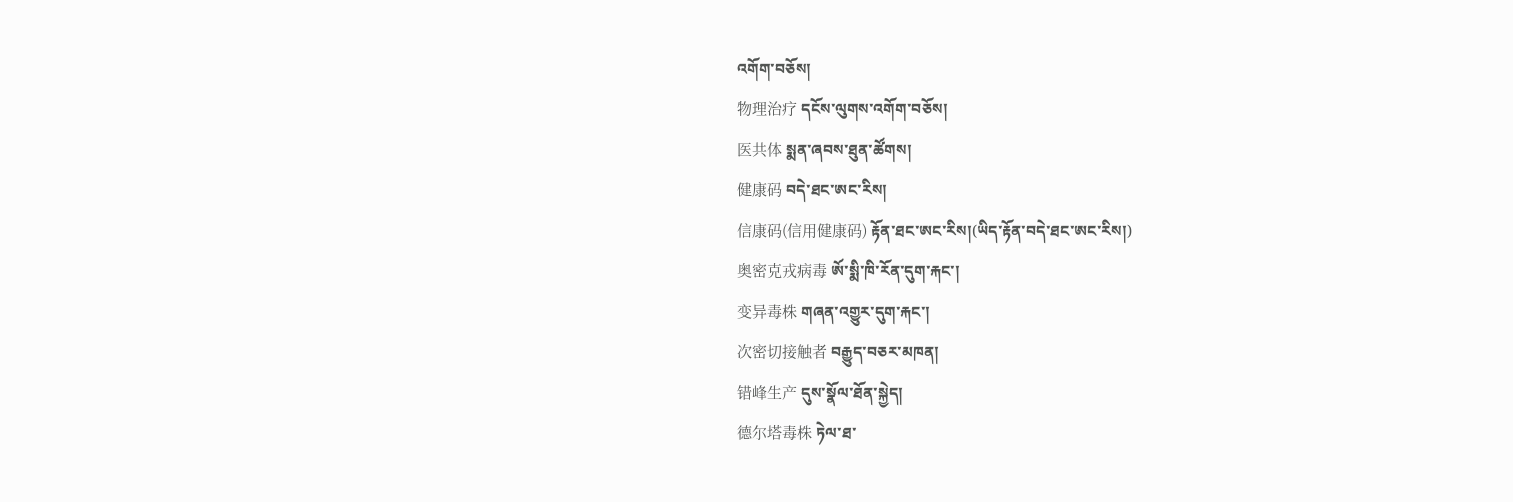འགོག་བཅོས།
物理治疗 དངོས་ལུགས་འགོག་བཅོས།
医共体 སྨན་ཞབས་ཐུན་ཚོགས།
健康码 བདེ་ཐང་ཨང་རིས།
信康码(信用健康码) རྟོན་ཐང་ཨང་རིས།(ཡིད་རྟོན་བདེ་ཐང་ཨང་རིས།)
奥密克戎病毒 ཨོ་སྨི་ཁི་རོན་དུག་རྐང་།
变异毒株 གཞན་འགྱུར་དུག་རྐང་།
次密切接触者 བརྒྱུད་བཅར་མཁན།
错峰生产 དུས་སྣོལ་ཐོན་སྐྱེད།
德尔塔毒株 ཏེལ་ཐ་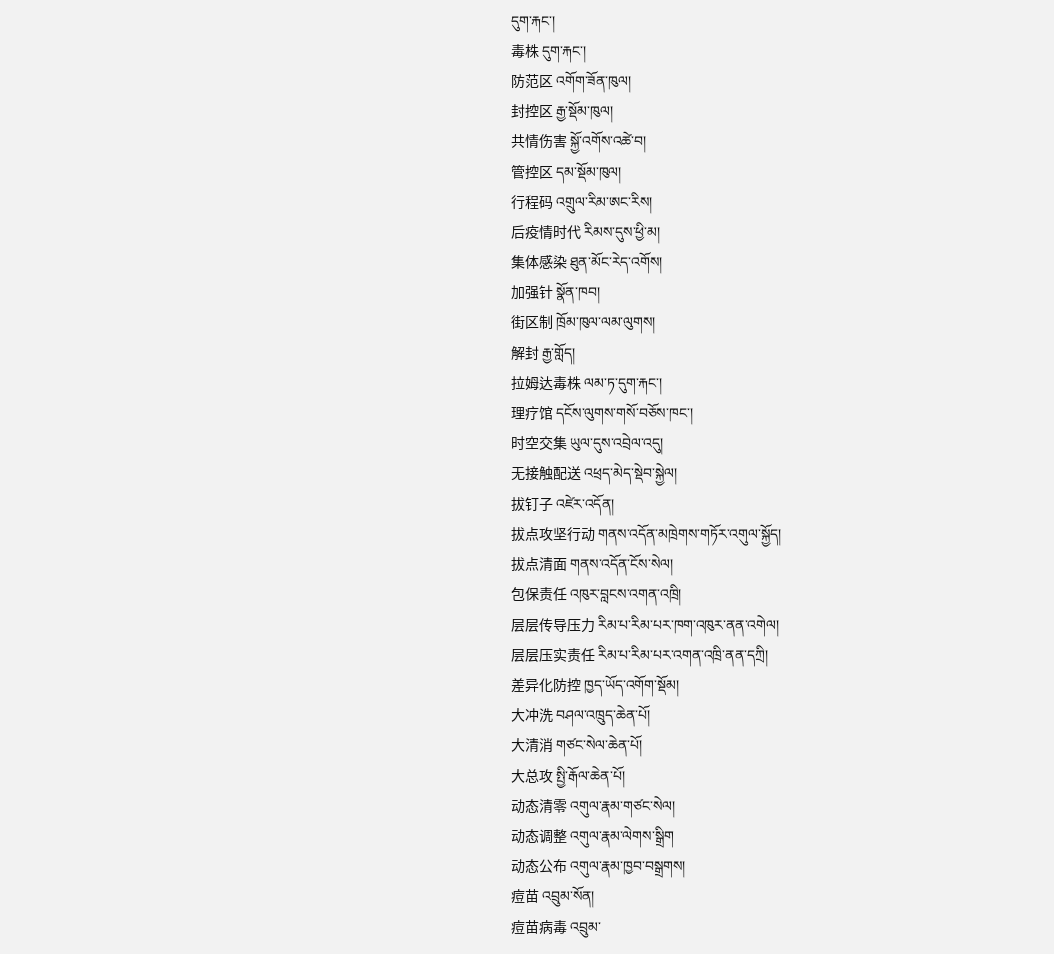དུག་རྐང་།
毒株 དུག་རྐང་།
防范区 འགོག་ཟོན་ཁུལ།
封控区 རྒྱ་སྡོམ་ཁུལ།
共情伤害 སྐྱོ་འགོས་འཚེ་བ།
管控区 དམ་སྡོམ་ཁུལ།
行程码 འགྲུལ་རིམ་ཨང་རིས།
后疫情时代 རིམས་དུས་ཕྱི་མ།
集体感染 ཐུན་མོང་རེད་འགོས།
加强针 སྣོན་ཁབ།
街区制 ཁྲོམ་ཁུལ་ལམ་ལུགས།
解封 རྒྱ་གློད།
拉姆达毒株 ལམ་ཏ་དུག་རྐང་།
理疗馆 དངོས་ལུགས་གསོ་བཅོས་ཁང་།
时空交集 ཡུལ་དུས་འབྲེལ་འདུ།
无接触配送 འཕྲད་མེད་སྡེབ་སྐྱེལ།
拔钉子 འཛེར་འདོན།
拔点攻坚行动 གནས་འདོན་མཁྲེགས་གཏོར་འགུལ་སྐྱོད།
拔点清面 གནས་འདོན་ངོས་སེལ།
包保责任 འཁུར་བླངས་འགན་འཁྲི།
层层传导压力 རིམ་པ་རིམ་པར་ཁག་འཁུར་ནན་འགེལ།
层层压实责任 རིམ་པ་རིམ་པར་འགན་འཁྲི་ནན་དཀྲི།
差异化防控 ཁྱད་ཡོད་འགོག་སྡོམ།
大冲洗 བཤལ་འཁྲུད་ཆེན་པོ།
大清消 གཙང་སེལ་ཆེན་པོ།
大总攻 སྤྱི་རྒོལ་ཆེན་པོ།
动态清零 འགུལ་རྣམ་གཙང་སེལ།
动态调整 འགུལ་རྣམ་ལེགས་སྒྲིག
动态公布 འགུལ་རྣམ་ཁྱབ་བསྒྲགས།
痘苗 འབྲུམ་སོན།
痘苗病毒 འབྲུམ་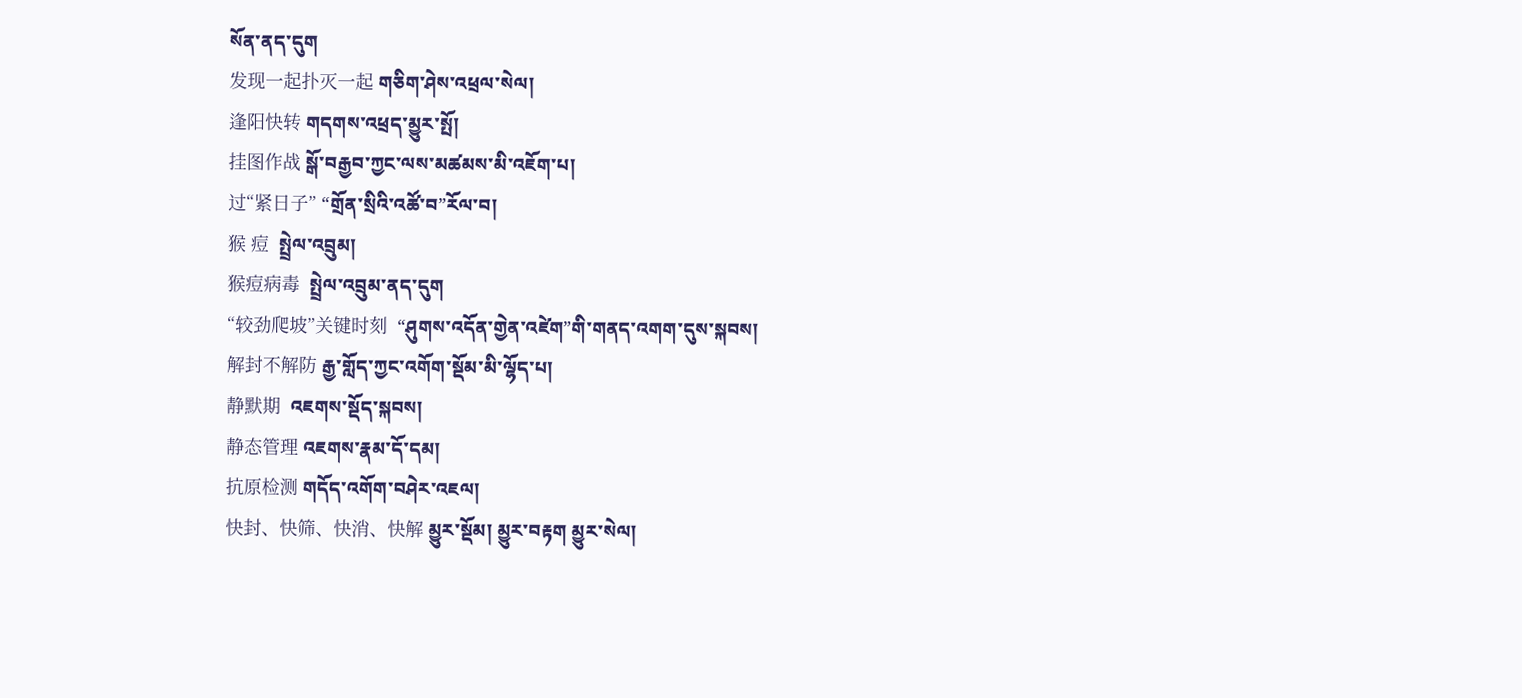སོན་ནད་དུག
发现一起扑灭一起 གཅིག་ཤེས་འཕྲལ་སེལ།
逢阳快转 གདགས་འཕྲད་མྱུར་སྤོ།
挂图作战 སྒོ་བརྒྱབ་ཀྱང་ལས་མཚམས་མི་འཇོག་པ།
过“紧日子” “གྲོན་སྲིའི་འཚོ་བ”རོལ་བ།
猴 痘  སྤྲེལ་འབྲུམ།
猴痘病毒  སྤྲེལ་འབྲུམ་ནད་དུག
“较劲爬坡”关键时刻  “ཤུགས་འདོན་གྱེན་འཛེག”གི་གནད་འགག་དུས་སྐབས།
解封不解防 རྒྱ་གློད་ཀྱང་འགོག་སྡོམ་མི་ལྷོད་པ།
静默期  འཇགས་སྡོད་སྐབས།
静态管理 འཇགས་རྣམ་དོ་དམ།
抗原检测 གདོད་འགོག་བཤེར་འཇལ།
快封、快筛、快消、快解 མྱུར་སྡོམ། མྱུར་བརྟག མྱུར་སེལ།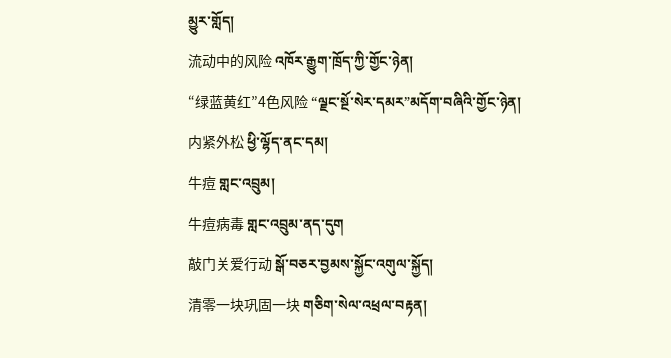མྱུར་གློད།
流动中的风险 འཁོར་རྒྱུག་ཁྲོད་ཀྱི་གྱོང་ཉེན།
“绿蓝黄红”4色风险 “ལྗང་སྔོ་སེར་དམར”མདོག་བཞིའི་གྱོང་ཉེན།
内紧外松 ཕྱི་ལྷོད་ནང་དམ།
牛痘 གླང་འབྲུམ།
牛痘病毒 གླང་འབྲུམ་ནད་དུག
敲门关爱行动 སྒོ་བཅར་བྱམས་སྐྱོང་འགུལ་སྐྱོད།
清零一块巩固一块 གཅིག་སེལ་འཕྲལ་བརྟན།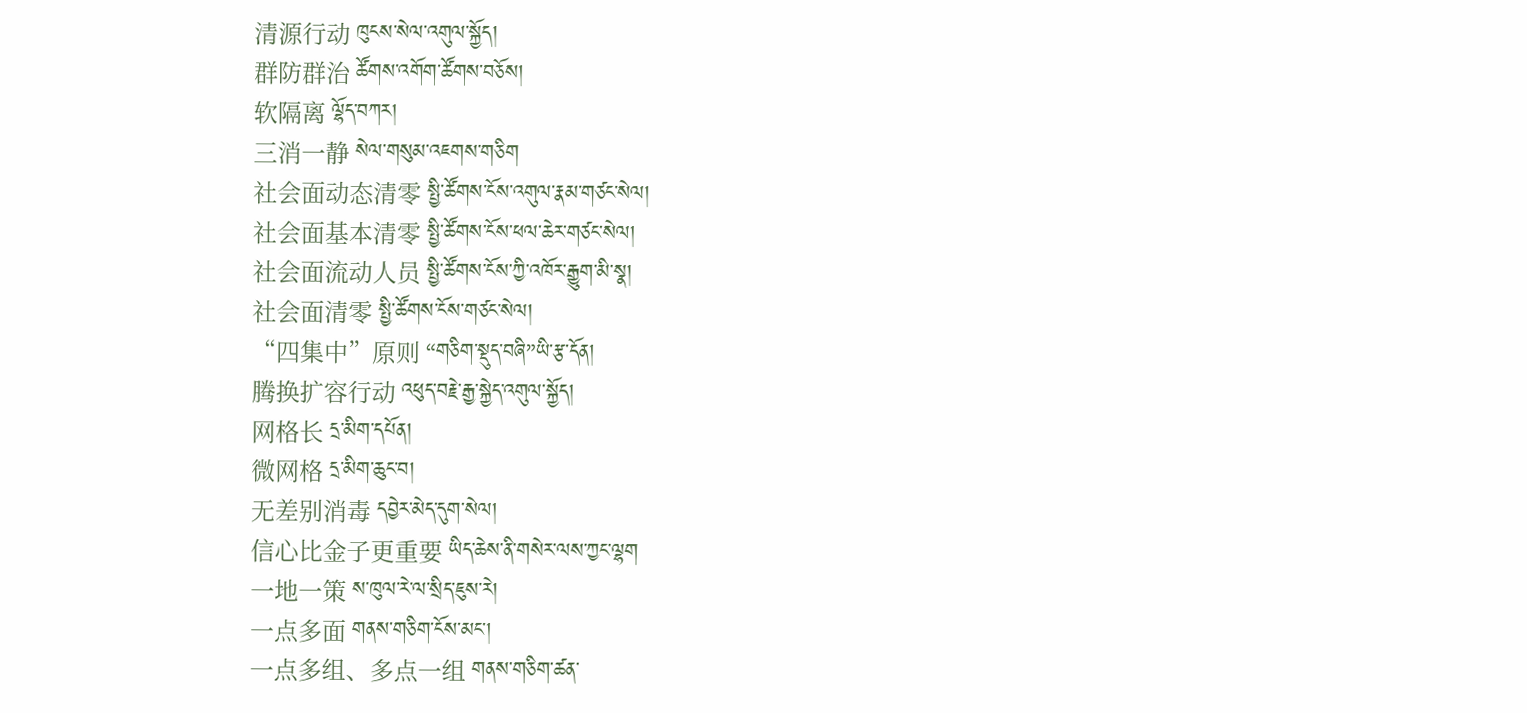清源行动 ཁུངས་སེལ་འགུལ་སྐྱོད།
群防群治 ཚོགས་འགོག་ཚོགས་བཅོས།
软隔离 ལྷོད་བཀར།
三消一静 སེལ་གསུམ་འཇགས་གཅིག
社会面动态清零 སྤྱི་ཚོགས་ངོས་འགུལ་རྣམ་གཙང་སེལ།
社会面基本清零 སྤྱི་ཚོགས་ངོས་ཕལ་ཆེར་གཙང་སེལ།
社会面流动人员 སྤྱི་ཚོགས་ངོས་ཀྱི་འཁོར་རྒྱུག་མི་སྣ།
社会面清零 སྤྱི་ཚོགས་ངོས་གཙང་སེལ།
“四集中”原则 “གཅིག་སྡུད་བཞི”ཡི་རྩ་དོན།
腾换扩容行动 འཕུད་བརྗེ་རྒྱ་སྐྱེད་འགུལ་སྐྱོད།
网格长 དྲ་མིག་དཔོན།
微网格 དྲ་མིག་ཆུང་བ།
无差别消毒 དབྱེར་མེད་དུག་སེལ།
信心比金子更重要 ཡིད་ཆེས་ནི་གསེར་ལས་ཀྱང་ལྷག
一地一策 ས་ཁུལ་རེ་ལ་སྲིད་ཇུས་རེ།
一点多面 གནས་གཅིག་ངོས་མང་།
一点多组、多点一组 གནས་གཅིག་ཚན་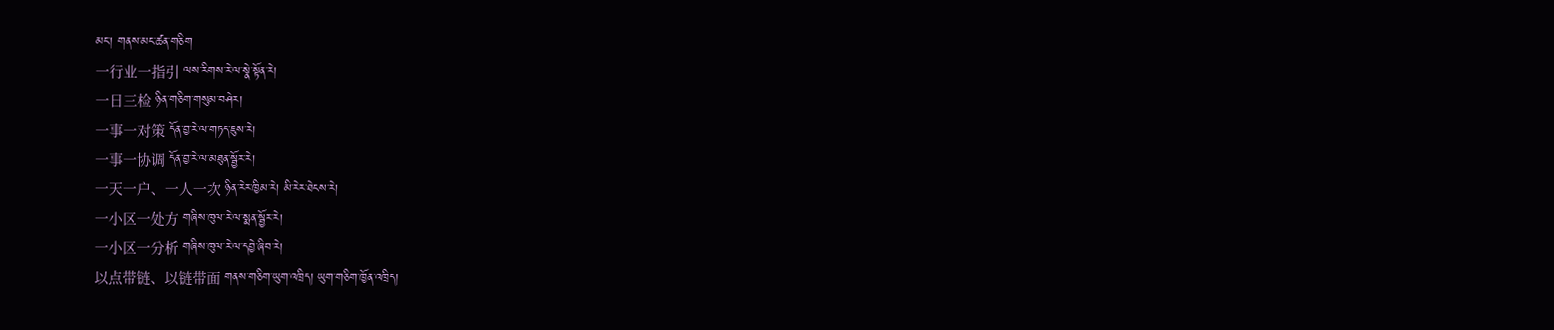མང་། གནས་མང་ཚན་གཅིག
一行业一指引 ལས་རིགས་རེ་ལ་སྣེ་སྟོན་རེ།
一日三检 ཉིན་གཅིག་གསུམ་བཤེར།
一事一对策 དོན་བྱ་རེ་ལ་གཏད་ཇུས་རེ།
一事一协调 དོན་བྱ་རེ་ལ་མཐུན་སྦྱོར་རེ།
一天一户、一人一次 ཉིན་རེར་ཁྱིམ་རེ། མི་རེར་ཐེངས་རེ།
一小区一处方 གཞིས་ཁུལ་རེ་ལ་སྨན་སྦྱོར་རེ།
一小区一分析 གཞིས་ཁུལ་རེ་ལ་དབྱེ་ཞིབ་རེ།
以点带链、以链带面 གནས་གཅིག་ཡུག་འཁྲིད། ཡུག་གཅིག་ཁྱོན་འཁྲིད།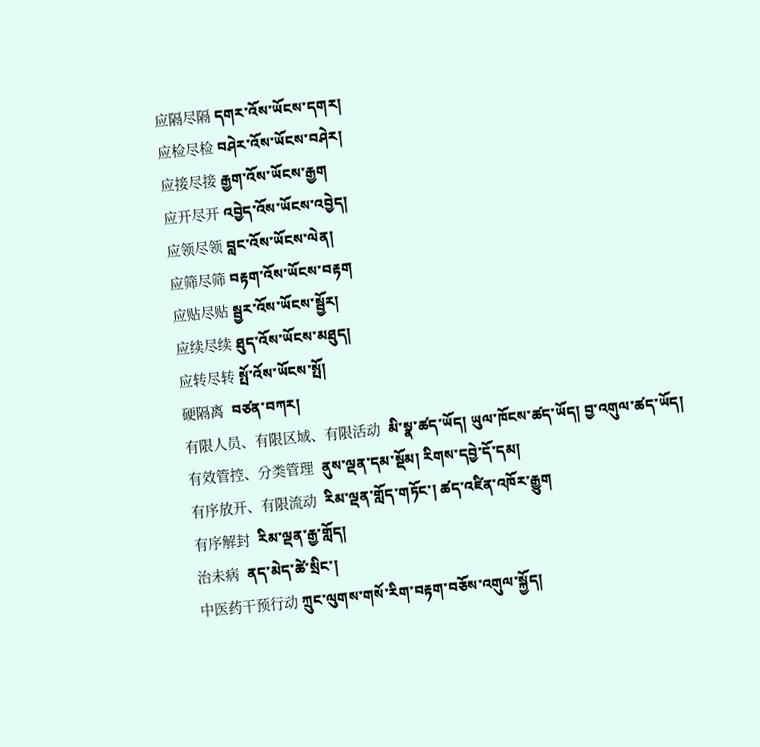应隔尽隔 དགར་འོས་ཡོངས་དགར།
应检尽检 བཤེར་འོས་ཡོངས་བཤེར།
应接尽接 རྒྱག་འོས་ཡོངས་རྒྱག
应开尽开 འབྱེད་འོས་ཡོངས་འབྱེད།
应领尽领 བླང་འོས་ཡོངས་ལེན།
应筛尽筛 བརྟག་འོས་ཡོངས་བརྟག
应贴尽贴 སྦྱར་འོས་ཡོངས་སྦྱོར།
应续尽续 ཐུད་འོས་ཡོངས་མཐུད།
应转尽转 སྤོ་འོས་ཡོངས་སྤོ།
硬隔离  བཙན་བཀར།
有限人员、有限区域、有限活动  མི་སྣ་ཚད་ཡོད། ཡུལ་ཁོངས་ཚད་ཡོད། བྱ་འགུལ་ཚད་ཡོད།
有效管控、分类管理  ནུས་ལྡན་དམ་སྡོམ། རིགས་དབྱེ་དོ་དམ།
有序放开、有限流动  རིམ་ལྡན་གློད་གཏོང་། ཚད་འཛིན་འཁོར་རྒྱུག
有序解封  རིམ་ལྡན་རྒྱ་གློད།
治未病  ནད་མེད་ཚེ་སྲིང་།
中医药干预行动 ཀྲུང་ལུགས་གསོ་རིག་བརྟག་བཅོས་འགུལ་སྐྱོད།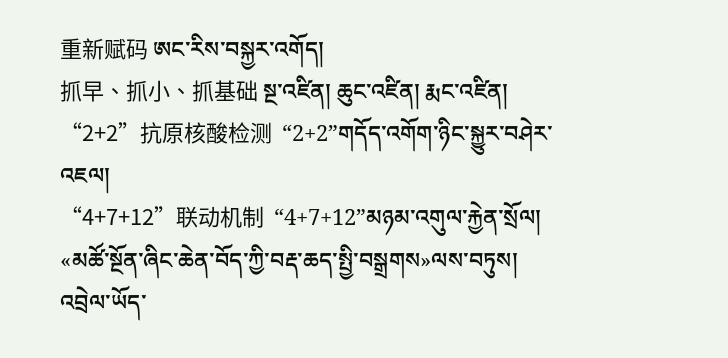重新赋码 ཨང་རིས་བསྐྱར་འགོད།
抓早、抓小、抓基础 སྔ་འཛིན། ཆུང་འཛིན། རྨང་འཛིན།
“2+2”抗原核酸检测  “2+2”གདོད་འགོག་ཉིང་སྐྱུར་བཤེར་འཇལ།
“4+7+12”联动机制  “4+7+12”མཉམ་འགུལ་རྐྱེན་སྲོལ།
«མཚོ་སྔོན་ཞིང་ཆེན་བོད་ཀྱི་བརྡ་ཆད་སྤྱི་བསྒྲགས»ལས་བཏུས།
འབྲེལ་ཡོད་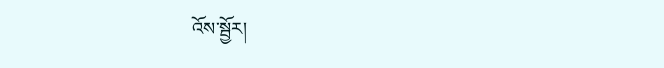འོས་སྦྱོར།